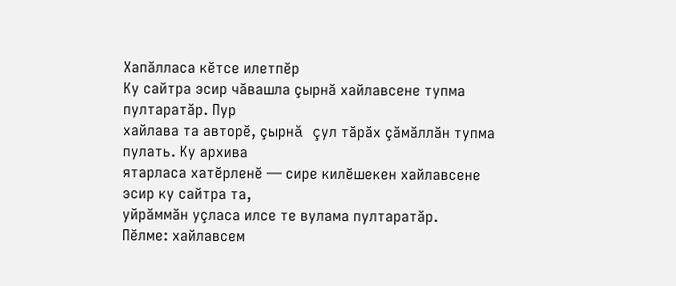Хапăлласа кĕтсе илетпĕр
Ку сайтра эсир чăвашла çырнă хайлавсене тупма пултаратăр. Пур
хайлава та авторĕ, çырнă çул тăрăх çăмăллăн тупма пулать. Ку архива
ятарласа хатĕрленĕ — сире килĕшекен хайлавсене эсир ку сайтра та,
уйрăммăн уçласа илсе те вулама пултаратăр.
Пӗлме: хайлавсем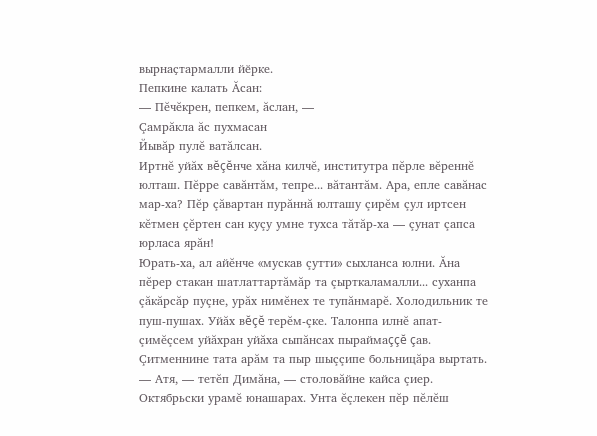вырнаҫтармалли йӗрке.
Пепкине калать Ăсан:
— Пĕчĕкрен, пепкем, ăслан, —
Çамрăкла ăс пухмасан
Йывăр пулĕ ватăлсан.
Иртнĕ уйăх вĕçĕнче хăна килчĕ, институтра пĕрле вĕреннĕ юлташ. Пĕрре савăнтăм, тепре... вăтантăм. Ара, епле савăнас мар-ха? Пĕр çăвартан пурăннă юлташу çирĕм çул иртсен кĕтмен çĕртен сан куçу умне тухса тăтăр-ха — çунат çапса юрласа ярăн!
Юрать-ха, ал айĕнче «мускав çутти» сыхланса юлни. Ăна пĕрер стакан шатлаттартăмăр та çырткаламалли... суханпа çăкăрсăр пуçне, урăх нимĕнех те тупăнмарĕ. Холодильник те пуш-пушах. Уйăх вĕçĕ терĕм-çке. Талонпа илнĕ апат-çимĕçсем уйăхран уйăха сыпăнсах пыраймаççĕ çав. Çитменнине тата арăм та пыр шыççипе больницăра выртать.
— Атя, — тетĕп Димăна, — столовăйне кайса çиер.
Октябрьски урамĕ юнашарах. Унта ĕçлекен пĕр пĕлĕш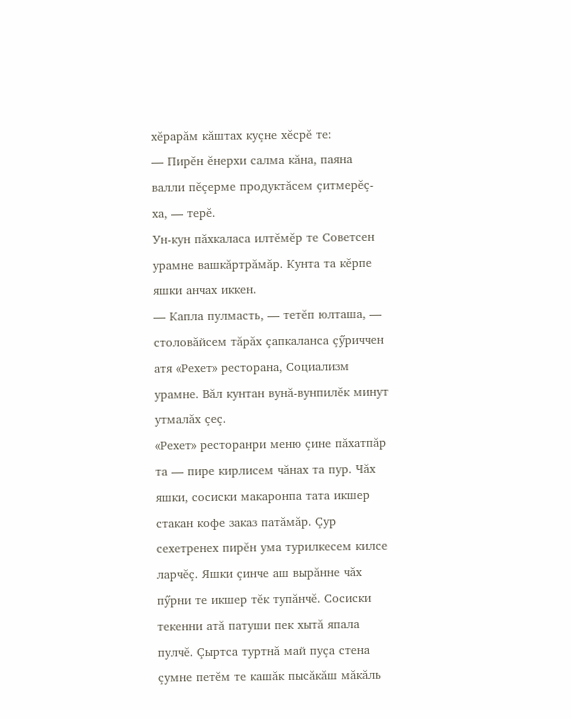хĕрарăм кăштах куçне хĕсрĕ те:
— Пирĕн ĕнерхи салма кăна, паяна валли пĕçерме продуктăсем çитмерĕç-ха, — терĕ.
Ун-кун пăхкаласа илтĕмĕр те Советсен урамне вашкăртрăмăр. Кунта та кĕрпе яшки анчах иккен.
— Капла пулмасть, — тетĕп юлташа, — столовăйсем тăрăх çапкаланса çӳриччен атя «Рехет» ресторана, Социализм урамне. Вăл кунтан вунă-вунпилĕк минут утмалăх çеç.
«Рехет» ресторанри меню çине пăхатпăр та — пире кирлисем чăнах та пур. Чăх яшки, сосиски макаронпа тата икшер стакан кофе заказ патăмăр. Çур сехетренех пирĕн ума турилкесем килсе ларчĕç. Яшки çинче аш вырăнне чăх пӳрни те икшер тĕк тупăнчĕ. Сосиски текенни атă патуши пек хытă япала пулчĕ. Çыртса туртнă май пуçа стена çумне петĕм те кашăк пысăкăш мăкăль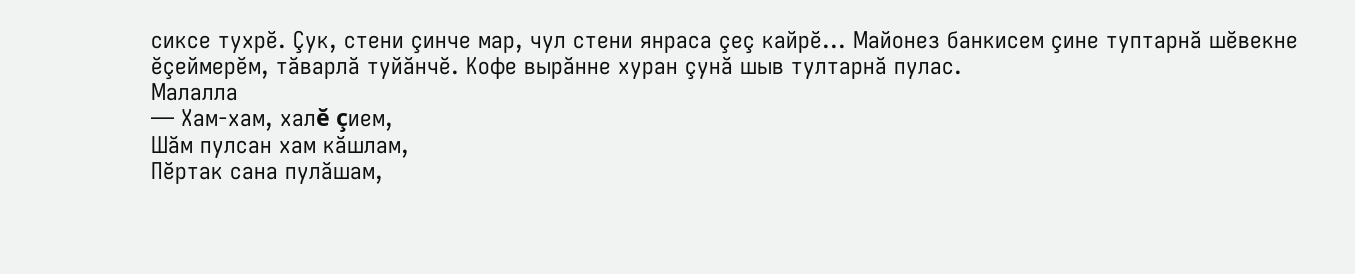сиксе тухрĕ. Çук, стени çинче мар, чул стени янраса çеç кайрĕ... Майонез банкисем çине туптарнă шĕвекне ĕçеймерĕм, тăварлă туйăнчĕ. Кофе вырăнне хуран çунă шыв тултарнă пулас.
Малалла
— Хам-хам, халĕ çием,
Шăм пулсан хам кăшлам,
Пĕртак сана пулăшам,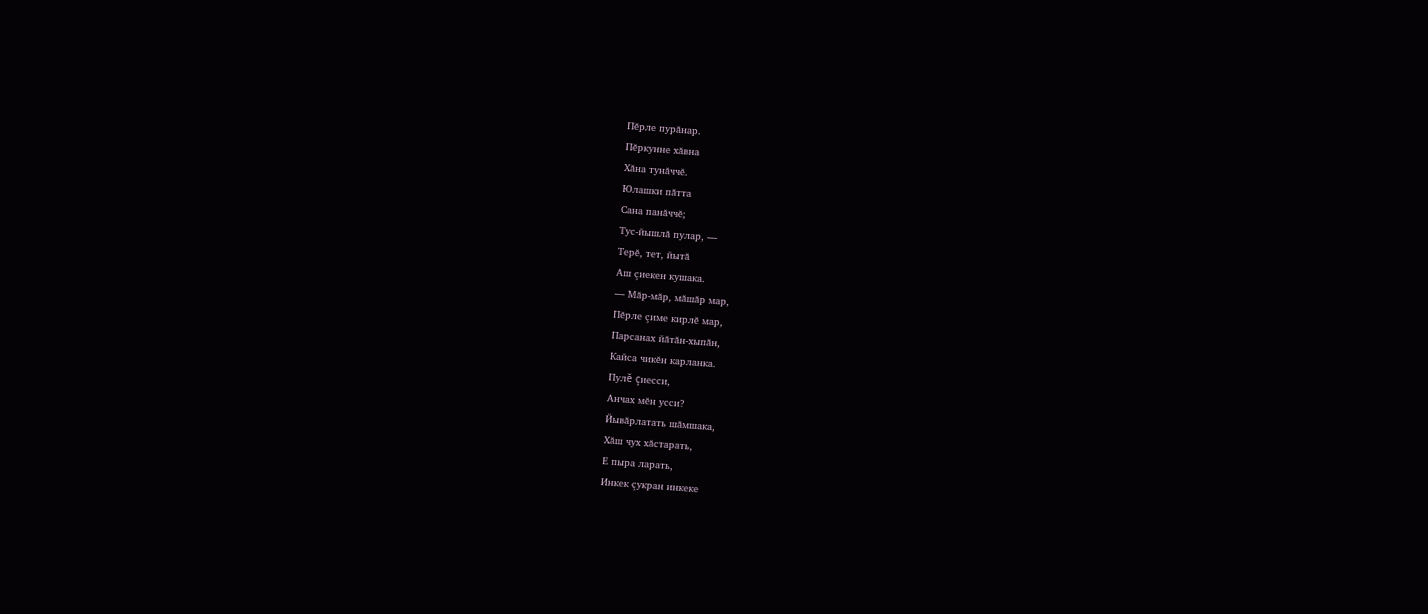Пĕрле пурăнар.
Пĕркунне хăвна
Хăна тунăччĕ.
Юлашки пăтта
Сана панăччĕ;
Тус-йышлă пулар, —
Терĕ, тет, йытă
Аш çиекен кушака.
— Мăр-мăр, мăшăр мар,
Пĕрле çиме кирлĕ мар,
Парсанах йăтăн-хыпăн,
Кайса чикĕн карланка.
Пулĕ çиесси,
Анчах мĕн усси?
Йывăрлатать шăмшака,
Хăш чух хăстарать,
Е пыра ларать,
Инкек çукран инкеке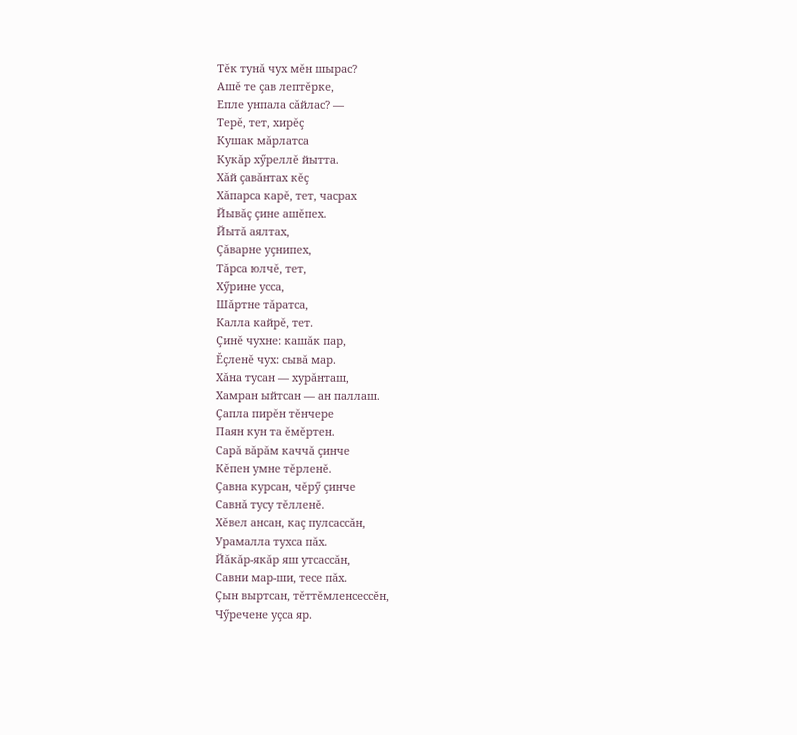Тĕк тунă чух мĕн шырас?
Ашĕ те çав лептĕрке,
Епле унпала сăйлас? —
Терĕ, тет, хирĕç
Кушак мăрлатса
Кукăр хӳреллĕ йытта.
Хăй çавăнтах кĕç
Хăпарса карĕ, тет, часрах
Йывăç çине ашĕпех.
Йытă аялтах,
Çăварне уçнипех,
Тăрса юлчĕ, тет,
Хӳрине усса,
Шăртне тăратса,
Калла кайрĕ, тет.
Çинĕ чухне: кашăк пар,
Ĕçленĕ чух: сывă мар.
Хăна тусан — хурăнташ,
Хамран ыйтсан — ан паллаш.
Çапла пирĕн тĕнчере
Паян кун та ĕмĕртен.
Сарă вăрăм каччă çинче
Кĕпен умне тĕрленĕ.
Çавна курсан, чĕрӳ çинче
Савнă тусу тĕлленĕ.
Хĕвел ансан, каç пулсассăн,
Урамалла тухса пăх.
Йăкăр-якăр яш утсассăн,
Савни мар-ши, тесе пăх.
Çын выртсан, тĕттĕмленсессĕн,
Чӳречене уçса яр.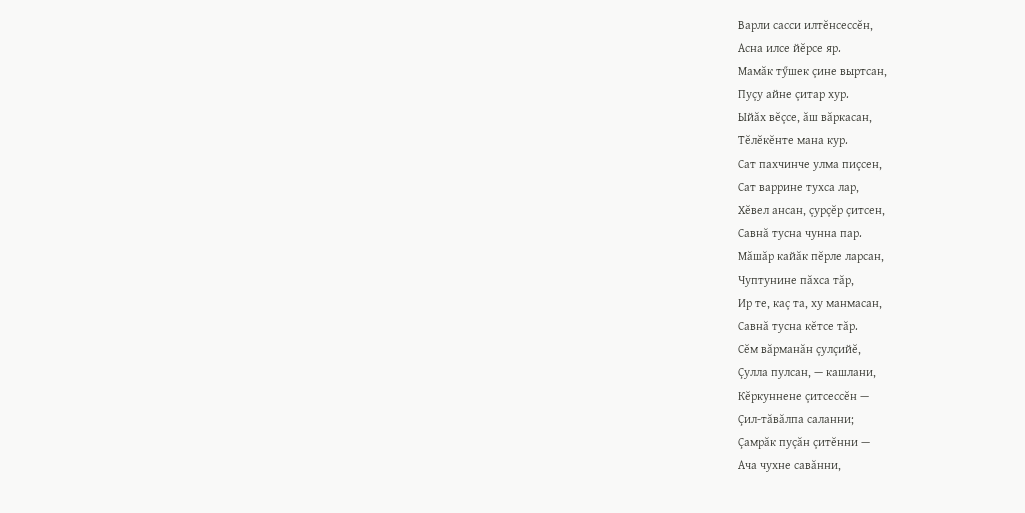Варли сасси илтĕнсессĕн,
Асна илсе йĕрсе яр.
Мамăк тӳшек çине выртсан,
Пуçу айне çитар хур.
Ыйăх вĕçсе, ăш вăркасан,
Тĕлĕкĕнте мана кур.
Сат пахчинче улма пиçсен,
Сат варрине тухса лар,
Хĕвел ансан, çурçĕр çитсен,
Савнă тусна чунна пар.
Мăшăр кайăк пĕрле ларсан,
Чуптунине пăхса тăр,
Ир те, каç та, ху манмасан,
Савнă тусна кĕтсе тăр.
Сĕм вăрманăн çулçийĕ,
Çулла пулсан, — кашлани,
Кĕркуннене çитсессĕн —
Çил-тăвăлпа саланни;
Çамрăк пуçăн çитĕнни —
Ача чухне савăнни,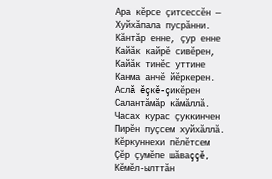Ара кĕрсе çитсессĕн —
Хуйхăпала пусрăнни.
Кăнтăр енне, çур енне
Кайăк кайрĕ сивĕрен,
Кайăк тинĕс уттине
Канма анчĕ йĕркерен.
Аслă ĕçкĕ-çикĕрен
Салантăмăр кăмăллă.
Часах курас çуккинчен
Пирĕн пуçсем хуйхăллă.
Кĕркуннехи пĕлĕтсем
Çĕр çумĕпе шăваççĕ,
Кĕмĕл-ылттăн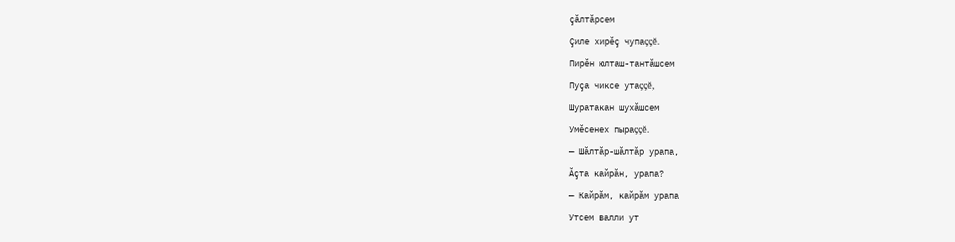çăлтăрсем
Çиле хирĕç чупаççĕ.
Пирĕн юлташ-тантăшсем
Пуçа чиксе утаççĕ,
Шуратакан шухăшсем
Умĕсенех пыраççĕ.
— Шăлтăр-шăлтăр урапа,
Ăçта кайрăн, урапа?
— Кайрăм, кайрăм урапа
Утсем валли ут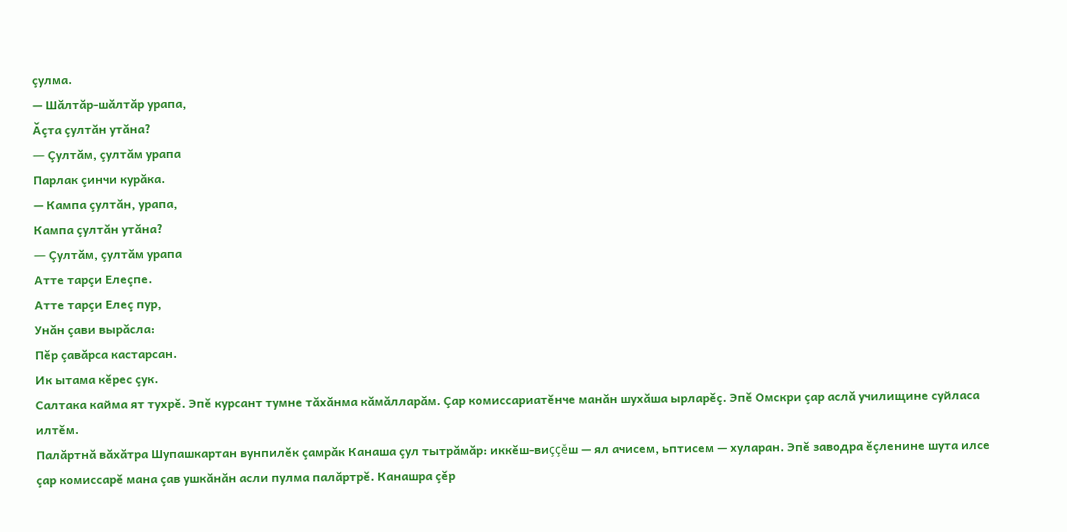çулма.
— Шăлтăр-шăлтăр урапа,
Ăçта çултăн утăна?
— Çултăм, çултăм урапа
Парлак çинчи курăка.
— Кампа çултăн, урапа,
Кампа çултăн утăна?
— Çултăм, çултăм урапа
Атте тарçи Елеçпе.
Атте тарçи Елеç пур,
Унăн çави вырăсла:
Пĕр çавăрса кастарсан.
Ик ытама кĕрес çук.
Салтака кайма ят тухрĕ. Эпĕ курсант тумне тăхăнма кăмăлларăм. Çар комиссариатĕнче манăн шухăша ырларĕç. Эпĕ Омскри çар аслă училищине суйласа илтĕм.
Палăртнă вăхăтра Шупашкартан вунпилĕк çамрăк Канаша çул тытрăмăр: иккĕш-виççĕш — ял ачисем, ьптисем — хуларан. Эпĕ заводра ĕçленине шута илсе çар комиссарĕ мана çав ушкăнăн асли пулма палăртрĕ. Канашра çĕр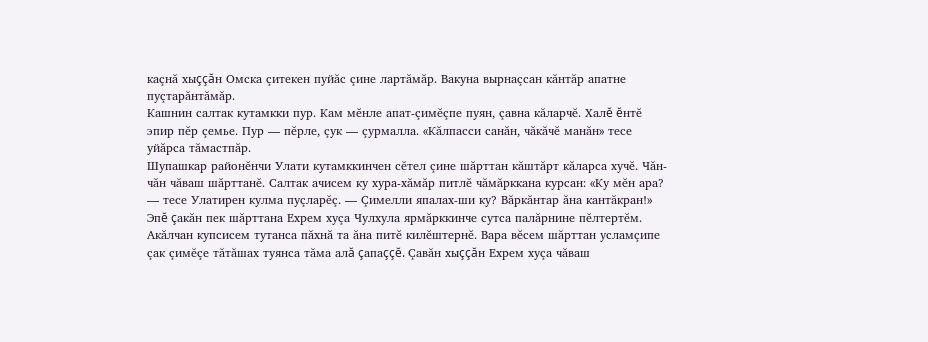каçнă хыççăн Омска çитекен пуйăс çине лартăмăр. Вакуна вырнаçсан кăнтăр апатне пуçтарăнтăмăр.
Кашнин салтак кутамкки пур. Кам мĕнле апат-çимĕçпе пуян, çавна кăларчĕ. Халĕ ĕнтĕ эпир пĕр çемье. Пур — пĕрле, çук — çурмалла. «Кăлпасси санăн, чăкăчĕ манăн» тесе уйăрса тăмастпăр.
Шупашкар районĕнчи Улати кутамккинчен сĕтел çине шăрттан кăштăрт кăларса хучĕ. Чăн-чăн чăваш шăрттанĕ. Салтак ачисем ку хура-хăмăр питлĕ чăмăрккана курсан: «Ку мĕн ара? — тесе Улатирен кулма пуçларĕç. — Çимелли япалах-ши ку? Вăркăнтар ăна кантăкран!»
Эпĕ çакăн пек шăрттана Ехрем хуçа Чулхула ярмăрккинче сутса палăрнине пĕлтертĕм. Акăлчан купсисем тутанса пăхнă та ăна питĕ килĕштернĕ. Вара вĕсем шăрттан усламçипе çак çимĕçе тăтăшах туянса тăма алă çапаççĕ. Çавăн хыççăн Ехрем хуçа чăваш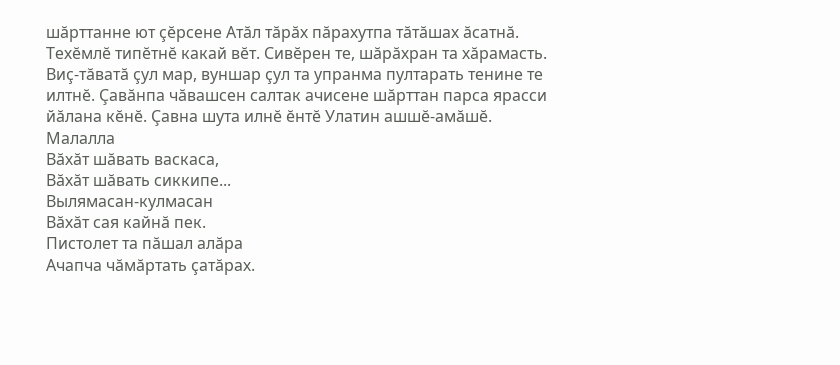шăрттанне ют çĕрсене Атăл тăрăх пăрахутпа тăтăшах ăсатнă. Техĕмлĕ типĕтнĕ какай вĕт. Сивĕрен те, шăрăхран та хăрамасть. Виç-тăватă çул мар, вуншар çул та упранма пултарать тенине те илтнĕ. Çавăнпа чăвашсен салтак ачисене шăрттан парса ярасси йăлана кĕнĕ. Çавна шута илнĕ ĕнтĕ Улатин ашшĕ-амăшĕ.
Малалла
Вăхăт шăвать васкаса,
Вăхăт шăвать сиккипе...
Вылямасан-кулмасан
Вăхăт сая кайнă пек.
Пистолет та пăшал алăра
Ачапча чăмăртать çатăрах.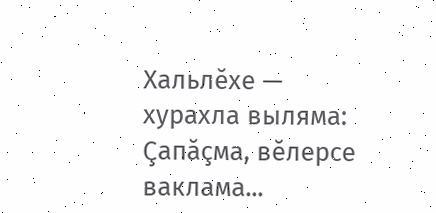Хальлĕхе — хурахла выляма:
Çапăçма, вĕлерсе ваклама...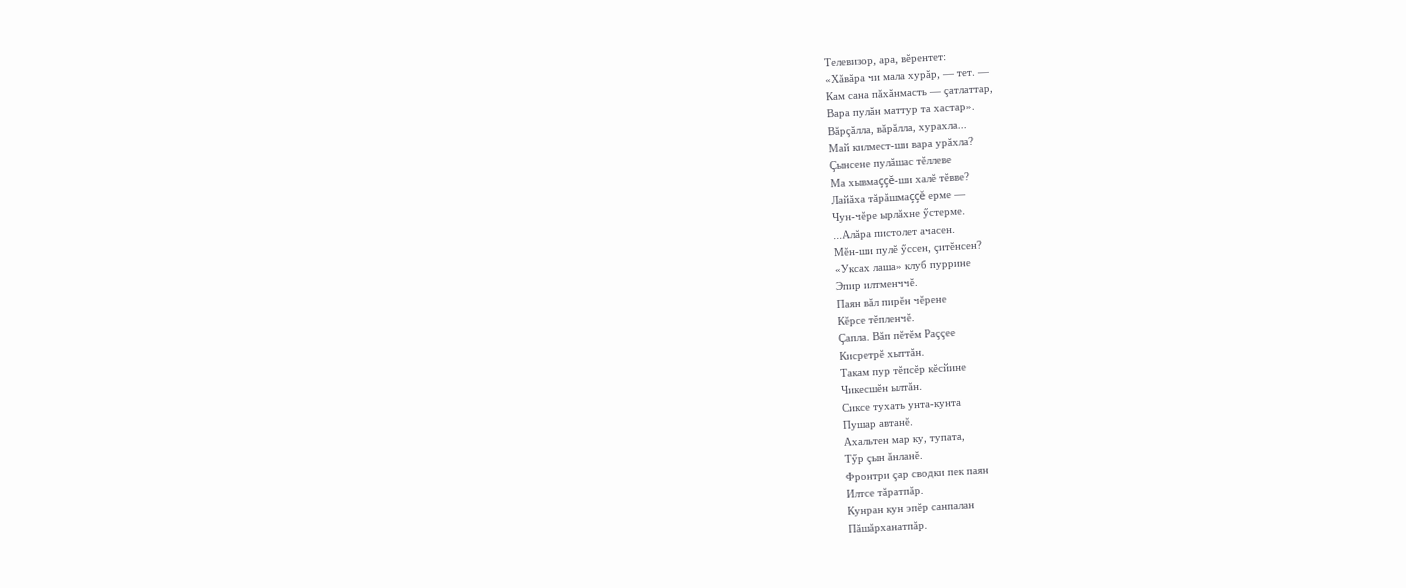Телевизор, ара, вĕрентет:
«Хăвăра чи мала хурăр, — тет. —
Кам сана пăхăнмасть — çатлаттар,
Вара пулăн маттур та хастар».
Вăрçăлла, вăрăлла, хурахла...
Май килмест-ши вара урăхла?
Çынсене пулăшас тĕллеве
Ма хывмаççĕ-ши халĕ тĕвве?
Лайăха тăрăшмаççĕ ерме —
Чун-чĕре ырлăхне ӳстерме.
...Алăра пистолет ачасен.
Мĕн-ши пулĕ ӳссен, çитĕнсен?
«Уксах лаша» клуб пуррине
Эпир илтменччĕ.
Паян вăл пирĕн чĕрене
Кĕрсе тĕпленчĕ.
Çапла. Вăп пĕтĕм Раççее
Кисретрĕ хыттăн.
Такам пур тĕпсĕр кĕсйине
Чикесшĕн ылтăн.
Сиксе тухать унта-кунта
Пушар автанĕ.
Ахальтен мар ку, тупата,
Тӳр çын ăнланĕ.
Фронтри çар сводки пек паян
Илтсе тăратпăр.
Кунран кун эпĕр санпалан
Пăшăрханатпăр.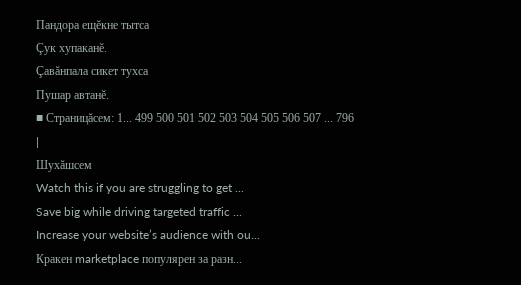Пандора ещĕкне тытса
Çук хупаканĕ.
Çавăнпала сикет тухса
Пушар автанĕ.
■ Страницăсем: 1... 499 500 501 502 503 504 505 506 507 ... 796
|
Шухăшсем
Watch this if you are struggling to get ...
Save big while driving targeted traffic ...
Increase your website’s audience with ou...
Кракен marketplace популярен за разн...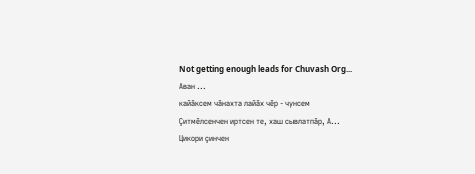Not getting enough leads for Chuvash Org...
Аван ...
кайăксем чăнахта лайăх чĕр - чунсем
Çитмĕлсенчен иртсен те, хаш сывлатпăр, А...
Цикори çинчен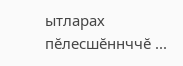ытларах пĕлесшĕннччĕ ...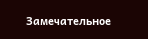Замечательное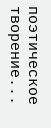поэтическое творение...